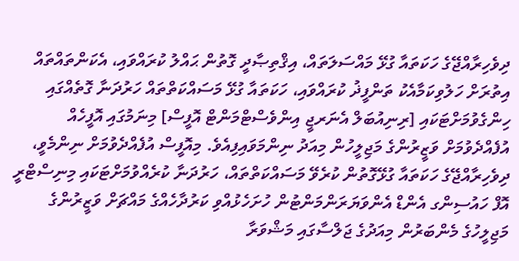ދިވެހިރާއްޖޭގެ ހަކަތައާ ގުޅޭ މައްސަލަތައް، އިޤްތިޞާދީ ގޮތުން ޙައްލު ކުރައްވައި، އެކަންތައްތައް އިތުރަށް ހަލުވިކަމާއެކު ތަންފީޛު ކުރައްވައި، ހަކަތައާ ގުޅޭ މަސައްކަތްތައް ހަރުދަނާ ގޮތެއްގައި ހިންގެވުމަށްޓަކައި [ރިނިއުބަލް އެނަރޖީ އިންވެސްޓްމަންޓް އޮފީސް] މިނަމުގައި އޮފީހެއް އުފެއްދެވުމަށް ވަޒީރުންގެ މަޖިލީހުން މިއަދު ނިންމަވައިފިއެވެ. މިއޮފީސް އުފެއްދެވުމަށް ނިންމެވީ، ދިވެހިރާއްޖޭގެ ހަކަތައާ ގުޅޭގޮތުން ކުރެވޭ މަސައްކަތްތައް، ހަރުދަނާ ކުރެއްވުމަށްޓަކައި މިނިސްޓްރީ އޮފް ހައުސިންގ އެންޑް އެންވަޔަރަންމަންޓުން ހުށަހެޅުއްވި ކަރުދާހެއްގެ މައްޗަށް ވަޒީރުންގެ މަޖިލީހުގެ މެންބަރުން މިއަދުގެ ޖަލްސާގައި މަޝްވަރާ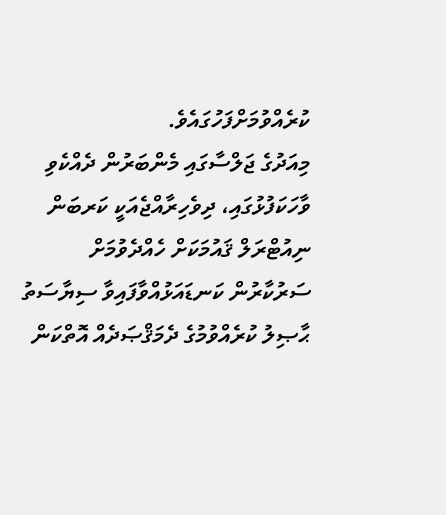ކުރެއްވުމަށްފަހުގައެވެ.
މިއަދުގެ ޖަލްސާގައި މެންބަރުން ދެއްކެވި ވާހަކަފުޅުގައި، ދިވެހިރާއްޖެއަކީ ކަރބަން ނިއުޓްރަލް ޤައުމަކަށް ހެއްދެވުމަށް ސަރުކާރުން ކަނޑައަޅުއްވާފައިވާ ސިޔާސަތު ޙާޞިލު ކުރެއްވުމުގެ ދެމަޤްޞަދެއް އޮތްކަން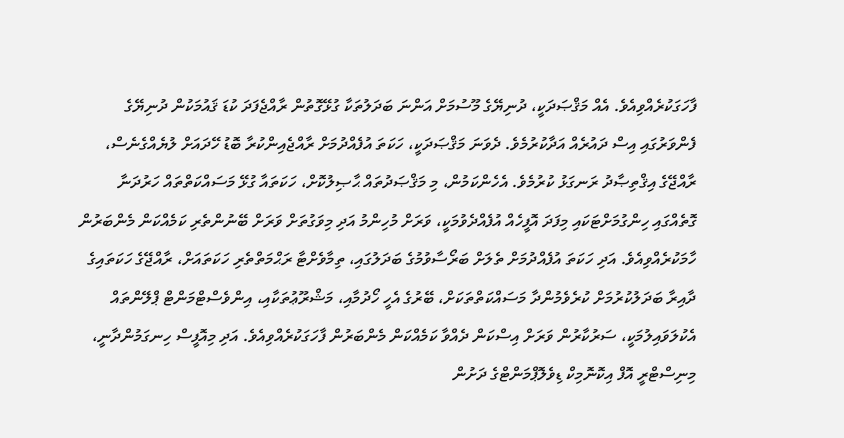ފާހަގަކުރެއްވިއެވެ. އެއް މަޤްޞަދަކީ، ދުނިޔޭގެ މޫސުމަށް އަންނަ ބަދަލުތަކާ ގުޅޭގޮތުން ރާއްޖެފަދަ ކުޑަ ޤައުމަކުން ދުނިޔޭގެ ފެންވަރުގައި އިސް ދައުރެއް އަދާކުރުމެވެ. ދެވަނަ މަޤްޞަދަކީ، ހަކަތަ އުފެއްދުމަށް ރާއްޖެއިންކުރާ ބޮޑު ހޭދައަށް ލުޔެއްގެނެސް، ރާއްޖޭގެ އިޤްތިޞާދު ރަނގަޅު ކުރުމެވެ. އެހެންކަމުން، މި މަޤްޞަދުތައް ޙާޞިލުކޮށް، ހަކަތައާ ގުޅޭ މަސައްކަތްތައް ހަރުދަނާ ގޮތެއްގައި ހިންގުމަށްޓަކައި މިފަދަ އޮފީހެއް އުފެއްދެވުމަކީ، ވަރަށް މުހިންމު އަދި މިވަގުތަށް ވަރަށް ބޭނުންތެރި ކަމެއްކަން މެންބަރުން ހާމަކުރެއްވިއެވެ. އަދި ހަކަތަ އުފެއްދުމަށް ތެލަށް ބަރޯސާވުމުގެ ބަދަލުގައި، ތިމާވެށްޓާ ރަޙްމަތްތެރި ހަކަތައަށް، ރާއްޖޭގެ ހަކަތައިގެ ދާއިރާ ބަދަލުކުރުމަށް ކުރެވެމުންދާ މަސައްކަތްތަކަށް، ބޭރުގެ އެހީ ހޯދުމާއި، މަޝްރޫޢުތަކާއި، އިންވެސްޓްމަންޓް ޕްލޭންތައް އެކުލަވައިލުމަކީ، ސަރުކާރުން ވަރަށް އިސްކަން ދެއްވާ ކަމެއްކަން މެންބަރުން ފާހަގަކުރެއްވިއެވެ. އަދި މިއޮފީސް ހިނގަމުންދާނީ، މިނިސްޓްރީ އޮފް އިކޮނޮމިކް ޑިވެލޮޕްމަންޓްގެ ދަށުން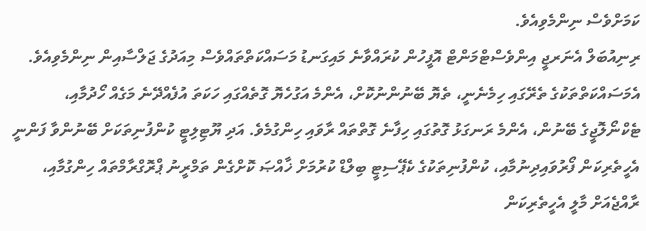ކަމަށްވެސް ނިންމެވިއެވެ.
ރިނިއުބަލް އެނަރޖީ އިންވެސްޓްމަންޓް އޮފީހުން ކުރައްވާނެ މައިގަނޑު މަސައްކަތްތައްވެސް މިއަދުގެ ޖަލްސާއިން ނިންމެވިއެވެ. އެމަސައްކަތްތަކުގެ ތެރޭގައި ހިމެނެނީ، ތެޔޮ ބޭނުންނުކޮށް، އެންމެ އަގުހެޔޮ ގޮތެއްގައި ހަކަތަ އުފެއްދޭނެ މަގެއް ހޯދުމާއި، ޓެކްނޯލޮޖީގެ ބޭނުން، އެންމެ ރަނގަޅު ގޮތުގައި ހިފާނެ ގޮތްތައް ރާވައި ހިންގުމެވެ. އަދި ޔޫޓިލިޓީ ކުންފުނިތަކަށް ބޭނުންވާ ފަންނީ އެހީތެރިކަން ފޯރުވައިދިނުމާއި، ކުންފުނިތަކުގެ ކެޕޭސިޓީ ބިލްޑް ކުރުމަށް ޚާއްޞަ ކޮށްގެން ތަމްރީނު ޕްރޮގްރާމްތައް ހިންގުމާއި، ރާއްޖެއަށް މާލީ އެހީތެރިކަން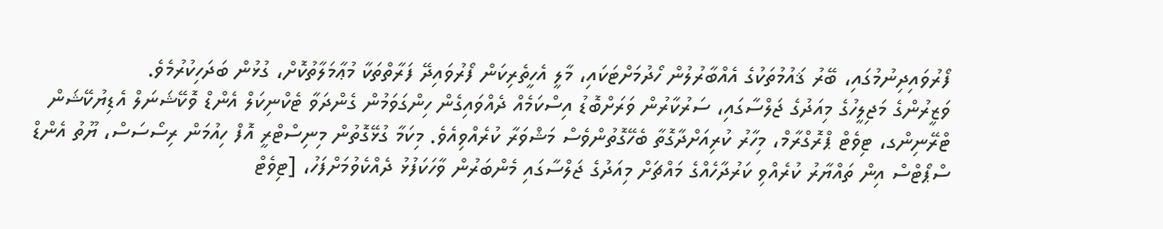ފޯރުވައިދިނުމުގައި، ބޭރު ޤައުމުތަކުގެ އެއްބާރުލުން ހޯދުމަށްޓަކައި، މާލީ އެހީތެރިކަން ފޯރުވައިދޭ ފަރާތްތަކާ މުޢާމަލާތުކޮށް، ގުޅުން ބަދަހިކުރުމެވެ.
ވަޒީރުންގެ މަޖިލީހުގެ މިއަދުގެ ޖަލްސާގައި، ސަރުކާރުން ވަރަށްބޮޑު އިސްކަމެއް ދެއްވައިގެން ހިންގަވަމުން ގެންދަވާ ޓެކްނިކަލް އެންޑް ވޮކޭޝަނަލް އެޑިޔުކޭޝަން ޓްރޭނިންގ، ޓިވެޓް ޕްރޮގްރާމް، މިހާރު ކުރިއަށްދާގޮތާ ބެހޭގޮތުންވެސް މަޝްވަރާ ކުރެއްވިއެވެ. މިކަމާ ގުޅޭގޮތުން މިނިސްޓްރީ އޮފް ހިއުމަން ރިސޯސަސް، ޔޫތު އެންޑް ސްޕޯޓްސް އިން ތައްޔާރު ކުރެއްވި ކަރުދާހެއްގެ މައްޗަށް މިއަދުގެ ޖަލްސާގައި މެންބަރުން ވާހަކަފުޅު ދެއްކެވުމަށްފަހު، [ޓިވެޓް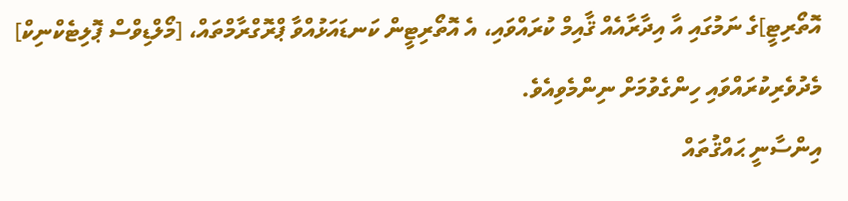އޮތޯރިޓީ]ގެ ނަމުގައި އާ އިދާރާއެއް ޤާއިމް ކުރައްވައި، އެ އޮތޯރިޓީން ކަނޑައަޅުއްވާ ޕްރޮގްރާމްތައް، [މޯލްޑިވްސް ޕޮލިޓެކްނިކް] މެދުވެރިކުރައްވައި ހިންގެވުމަށް ނިންމެވިއެވެ.
އިންސާނީ ޙައްޤުތައް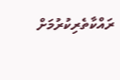ރައްކާތެރިކުރުމަށް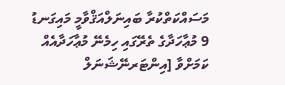މަސައްކަތްކުރާ ބައިނަލްއަޤްވާމީ މައިގަނޑު 9 މުޢާހަދާގެ ތެރޭގައި ހިމެނޭ މުޢާހަދާއެއް ކަމަށްވާ [އިންޓަރނޭޝަނަލް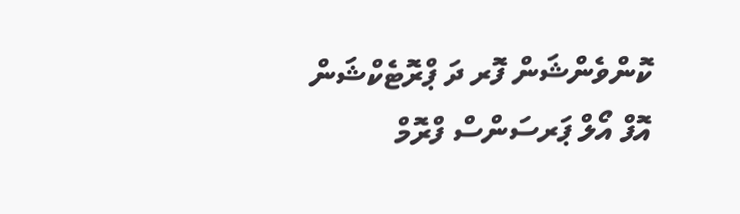ކޮންވެންޝަން ފޮރ ދަ ޕްރޮޓެކްޝަން އޮފް އޯލް ޕަރސަންސް ފްރޮމް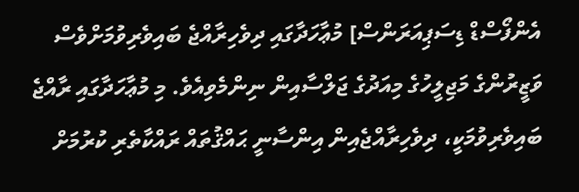އެންފޯސްޑް ޑިސަޕިއަރަންސް] މުޢާހަދާގައި ދިވެހިރާއްޖެ ބައިވެރިވުމަށްވެސް ވަޒީރުންގެ މަޖިލީހުގެ މިއަދުގެ ޖަލްސާއިން ނިންމެވިއެވެ. މި މުޢާހަދާގައި ރާއްޖެ ބައިވެރިވުމަކީ، ދިވެހިރާއްޖެއިން އިންސާނީ ޙައްޤުތައް ރައްކާތެރި ކުރުމަށް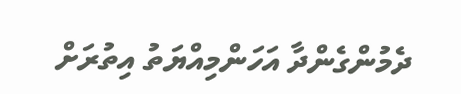ދެމުންގެންދާ އަހަންމިއްޔަތު އިތުރަށް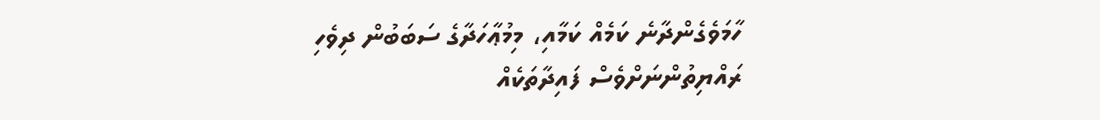ހާމަވެގެންދާނެ ކަމެއް ކަމާއި، މިމުޢާހަދާގެ ސަބަބުން ދިވެހި ރައްޔިތުންނަށްވެސް ފައިދާތަކެއް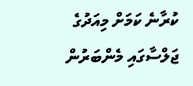ކުރާނެ ކަމަށް މިއަދުގެ ޖަލްސާގައި މެންބަރުން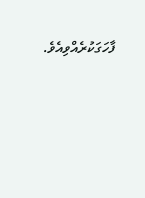ފާހަގަކުރެއްވިއެވެ.